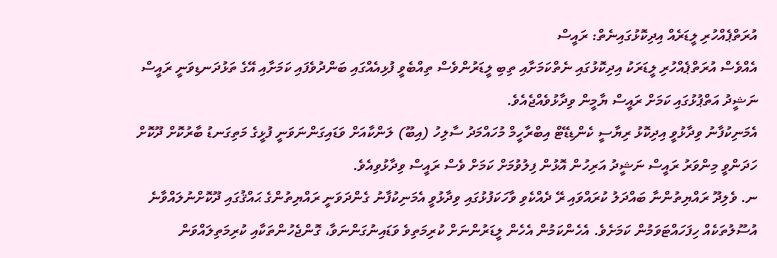އުރަތްޕެއްހުރި ލީޑަރެއް އިދިކޮޅުގައިނެތް: ރައީސް
އެއްވެސް އުރަތްޕެއްހުރި ލީޑަރަކު އިދިކޮޅުގައި ނެތްކަމަށާއި ތިބި ލީޑަރުންވެސް ތިއްބެވީ ފުޅިއެއްގައި ބަންދުވެފައި ކަމަށާއި އޭގެ ތަޅުދަނޑިވަނީ ރައީސް ނަޝީދު އަތްޕުޅުގައި ކަމަށް ރައީސް ޔާމީން ވިދާޅުވެއްޖެއެވެ.
އެމަނިކުފާނު ވިދާޅުވީ އިދިކޮޅު ރިޔާސީ ކެންޑިޑޭޓް އިބްރާހީމް މުހައްމަދު ސާލިހު (އިބޫ) ލަންކާއަށް ވަޑައިގަންނަވަނީ ފުޅީގެ މަތިގަނޑު ބާރުކޮށް ދޫކޮށް ހަދަންވީ މިންވަރު ރައީސް ނަޝީދު އަރިހުން އޮޅުން ފިލުވުމަށް ކަމަށް ވެސް ރައީސް ވިދާޅުވިއެވެ.
ނ. ވެލިދޫ ރައްޔިތުންނާ ބައްދަލު ކުރައްވައި ރޭ ދެއްކެވި ވާހަކަފުޅުގައި ވިދާޅުވީ އެމަނިކުފާނު ގެންދަވަނީ ރައްޔިތުންގެ ޙައްޤުގައި ދޫކޮށްނުލައްވާނެ އުސޫލުތަކެއް ހިފަހައްޓަވަމުން ކަމަށެވެ. އެހެންކަމުން އެހެން ލީޑަރުންނަށް ކުރިމަތިވެ ވަޑައިނުގަންނަވާ، ގޮންޖެހުންތަކާއި ކުރިމަތިލައްވަން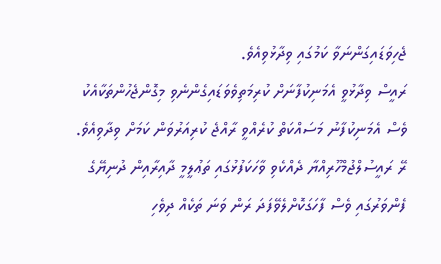ޖެހިވަޑައިގަންނަވާ ކަމުގައި ވިދާޅުވިއެވެ.
ރައީސް ވިދާޅުވީ އެމަނިކުފާނަށް ކުރިމަތިވެވަޑައިގެންނެވި މިގޮންޖެހުންތަކާއެކު ވެސް އެމަނިކުފާނު މަސައްކަތް ކުރެއްވީ ރާއްޖެ ކުރިއަރުވަން ކަމަށް ވިދާވިއެވެ.
ރޭ ރައީސުލްޖުމްހޫރިއްޔާ ދެއްކެވި ވާހަކަފުޅުގައި ތަޢުލީމީ ދާއިރާއިން ދުނިޔޭގެ ފެންވަރުގައި ވެސް ފާހަގަކޮށްލެވޭފަދަ ރަން ވަނަ ތަކެއް ދިވެހި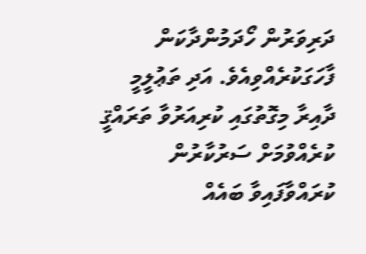ދަރިވަރުން ހޯދަމުންދާކަން ފާހަގަކުރެއްވިއެވެ. އަދި ތަޢުލީމީ ދާއިރާ މިގޮތުގައި ކުރިއަރުވާ ތަރައްޤީ ކުރެއްވުމަށް ސަރުކާރުން ކުރައްވާފައިވާ ބައެއް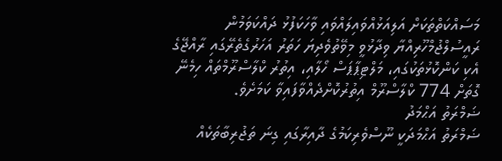މަސައްކަތްތަކަށް އަލިއަޅުއްވައިލައްވައި ވާހަކަފުޅު ދައްކަވަމުން ރައީސުލްޖުމްހޫރިއްޔާ ވިދާޅުވީ މިވޭތުވެދިޔަ ހަތަރު އަހަރުގެތެރޭގައި ރާއްޖޭގެ އެކި ކަންކޮޅުތަކުގައި، މަލްޓިޕާޕަސް ހޯލާއި، އިތުރު ކްލާސްރޫމްތައް ހިމެނޭ ގޮތަށް 774 ކްލާސްރޫމް އިތުރުކޮށްދެއްވާފައިވާ ކަމަށެވެ.
ޟަމްރަތު އަޙްމަދު
ޟަމްރަތު އަޙްމަދަކީ ނޫސްވެރިކަމުގެ ދާއިރާގައި ގިނަ ތަޖުރިބާތަކެއް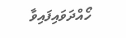ހޯއްދަވައިފައިވާ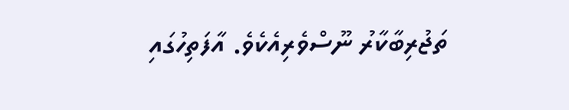ތަޖުރިބާކާރު ނޫސްވެރިއެކެވެ. އާފަތިހުގައި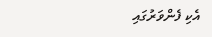އެކި ފެންވަރުގައި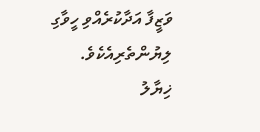ވަޒީފާ އަދާކުރެއްވި ހީވާގި ލިޔުންތެރިއެކެވެ.
ޚިޔާލު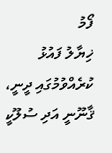ފޯމު
ޚިޔާލު ފައުޅު ކުރެއްވުމުގައި ދީނީ، ޤާނޫނީ އަދި ސުލޫކީ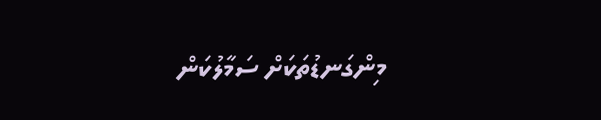މިންގަނޑުތަކަށް ސަމާލުކަން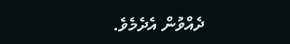ދެއްވުން އެދެމެވެ.